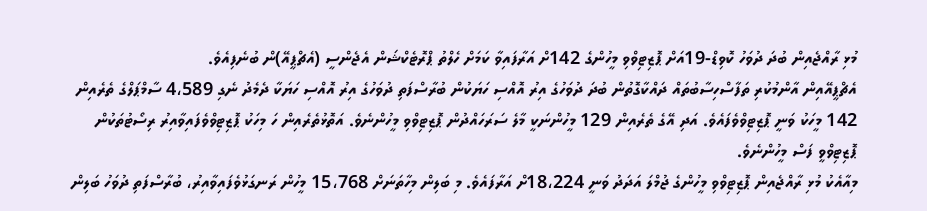މުޅި ރާއްޖެއިން ބުދަ ދުވަހު ކޮވިޑް-19އަށް ޕޮޒިޓިވްވި މީހުންގެ 142ށް އަރާފައިވާ ކަމަށް ހެލްތު ޕްރޮޓެކްޝަން އެޖެންސީ (އެޗްޕީއޭ)ން ބުނެފިއެވެ.
އެޗްޕީއޭއިން އާންމުކުރި ތަފާސްހިސާބުތައް ދައްކާގޮތުން ބުދަ ދުވަހުގެ އިރު އޮއްސި ހަޔަކުން ބުރާސްފަތި ދުވަހުގެ އިރު އޮއްސި ހަޔަކާ ދެމެދު ނެގި 4،589 ސާމްޕަލްގެ ތެރެއިން 142 މީހަކު ވަނީ ޕޮޒިޓިވްވެފައެވެ. އަދި އޭގެ ތެރެއިން 129 މީހުންނަކީ މާލެ ސަރަހައްދުން ޕޮޒިޓިވްވި މީހުންނެވެ. އަތޮޅުތެރެއިން ހަ މިހަކު ޕޮޒިޓިވްވެފައިވާއިރު ރިސޯޓުތަކުން ޕޮޒިޓިވްވީ ފަސް މީހުންނެވެ.
މިއާއެކު މުޅި ރާއްޖެއިން ޕޮޒިޓިވްވި މީހުންގެ ޖުމްލަ އަދަދު ވަނީ 18،224ށް އަރާފައެވެ. މި ބަލިން މިހާތަނަށް 15،768 މީހުން ރަނގަޅުވެފައިވާއިރު، ބުރާސްފަތި ދުވަހު ބަލިން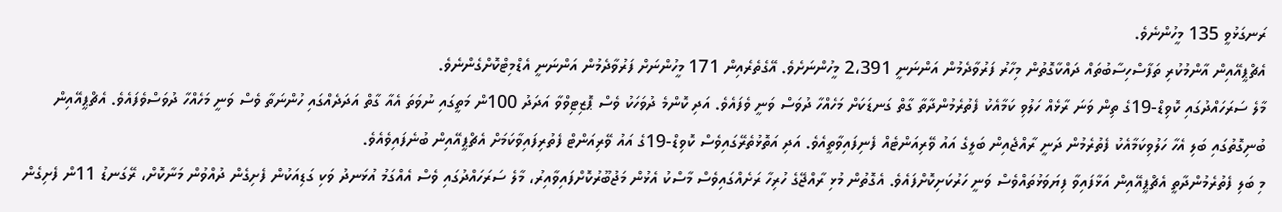ރަނގަޅުވީ 135 މީހުންނެވެ.
އެޗްޕީއޭއިން އާންމުކުރި ތަފާސްހިސާބުތައް ދައްކާގޮތުން މިހާރު ފަރުވާދެމުން އަންނަނީ 2،391 މީހުންނަށެވެ. އޭގެތެރެއިން 171 މީހުންނަށް ފަރުވާދެމުން އަންނަނީ އެޑްމިޓްކޮށްގެންނެވެ.
މާލެ ސަރަހައްދުގައި ކޮވިޑް-19ގެ ތިން ވަނަ ރާޅެއް ހަލުވި ކަމާއެކު ފެތުރެމުންދާތާ ގާތް ގަނޑަކަށް މަހެއްހާ ދުވަސް ވަނީ ވެފައެވެ. އަދި ކޮންމެ ދުވަހަކު ވެސް ޕޮޒިޓިވްވާ އަދަދު 100ން މަތީގައި ނުވަތަ އެއާ ގާތް އަދަދެއްގައި ހުންނަތާ ވެސް ވަނީ މަހެއްހާ ދުވަސްވެފައެވެ. އެޗްޕީއޭއިން ބުނިގޮތުގައި ބަލި އެހާ ހަލުވިކަމާއެކު ފެތުރެމުން ދަނީ ރާއްޖެއިން ބަލީގެ އައު ވޭރިއަންޓެއް ފެނިފައިވާތީއެވެ. އަދި އަތޮޅުތެރޭގައިވެސް ކޮވިޑް-19ގެ އައު ވޭރިއަންޓް ފެތުރިފައިވާކަމަށް އެޗްޕީއޭއިން ބުނެފައިވެއެވެ.
މި ބަލި ފެތުރެމުންދާތީ އެޗްޕީއޭއިން އަޅާފައިވާ ފިޔަވަޅުތައްވެސް ވަނީ ހަރުކަށިކޮށްފައެވެ. އެގޮތުން މުޅި ރާއްޖޭގެ ހުރިހާ ރަށެއްގައިވެސް މާސްކު އެޅުން މަޖުބޫރުކޮށްފައިވާއިރު، މާލެ ސަރަހައްދުގައި ވެސް އެއްގަމު އުޅަނދު ވަކި ގަޑިއަކުން ފެށިގެން ދުއްވުން މަނާކޮށް، ރޭގަނޑު 11ން ފެށިގެން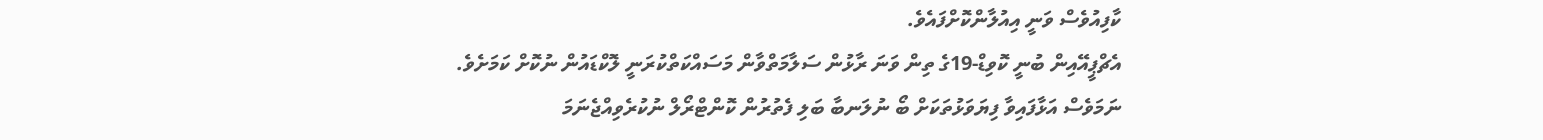ކާފިއުވެސް ވަނީ އިއުލާންކޮށްފައެވެ.
އެޗްޕީއޭއިން ބުނީ ކޮވިޑް-19ގެ ތިން ވަނަ ރާޅުން ސަލާމަތްވާން މަސައްކަތްކުރަނީ ލޮކްޑައުން ނުކޮށް ކަމަށެވެ. ނަމަވެސް އަޅާފައިވާ ފިޔަވަޅުތަކަށް ބޯ ނުލަނބާ ބަލި ފެތުރުން ކޮންޓްރޯލް ނުކުރެވިއްޖެނަމަ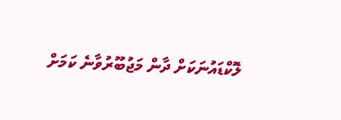ލޮކްޑައުނަކަށް ދާން މަޖުބޫރުވާނެ ކަމަށް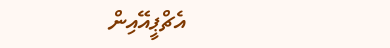އެޗްޕީއޭއިން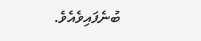ބުނެފައިވެއެވެ.